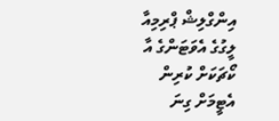އިންގްލިޝް ޕްރިމިއާ ލީގުގެ އެވަޓަންގެ އާ ކޯޗަކަށް ކުރިން އެޓީމަށް ގިނަ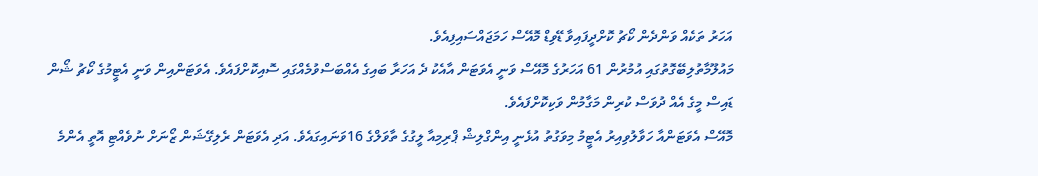އަހަރު ތަކެއް ވަންދެން ކޯޗު ކޮށްދީފައިވާ ޑޭވިޑް މޮއޭސް ހަމަޖައްސައިފިއެވެ.
މައުލޫމާތުލިބޭގޮތުގައި އުމުރުން 61 އަހަރުގެ މޮއޭސް ވަނީ އެވަޓަން އާއެކު ދެ އަހަރާ ބައިގެ އެއްބަސްވުމެއްގައި ސޮއިކޮށްފައެވެ. އެވަޓަންއިން ވަނީ އެޓީމުގެ ކޯޗު ޝޯން ޑައިސް މީގެ އެއް ދުވަސް ކުރިން މަގާމުން ވަކިކޮށްފައެވެ.
މޮއޭސް އެވަޓަންއާ ހަވާލުވިއިރު އެޓީމު މިވަގުތު އުޅެނީ އިންގްލިޝް ޕްރިމިއާ ލީގުގެ ތާވަލްގެ 16ވަނައިގައެވެ. އަދި އެވަޓަން ރެލިގޭޝަން ޒޯނަށް ނުވެއްޓި އޮތީ އެންމެ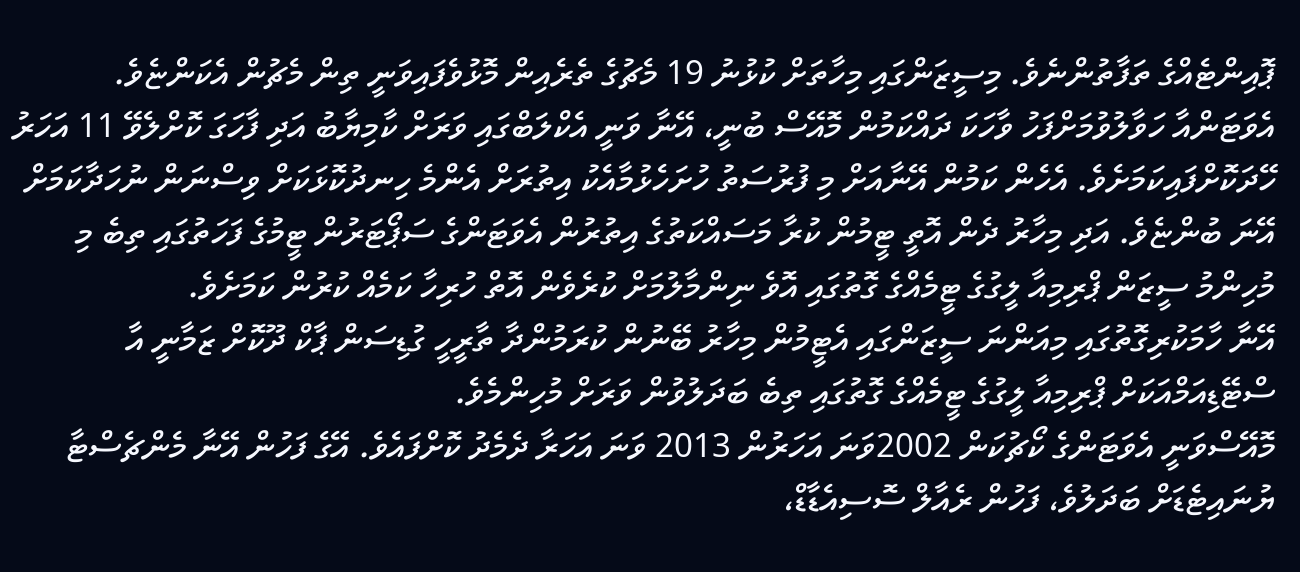ޕޮއިންޓެއްގެ ތަފާތުންނެވެ. މިސީޒަންގައި މިހާތަށް ކުޅުނު 19 މެޗުގެ ތެރެއިން މޮޅުވެފައިވަނީ ތިން މެޗުން އެކަންޏެވެ.
އެވަޓަންއާ ހަވާލުވުމަށްފަހު ވާހަކަ ދައްކަމުން މޮއޭސް ބުނީ، އޭނާ ވަނީ އެކްލަބްގައި ވަރަށް ކާމިޔާބު އަދި ފާހަގަ ކޮށްލެވޭ 11 އަހަރު ހޭދަކޮށްފައިކަމަށެވެ. އެހެން ކަމުން އޭނާއަށް މި ފުރުސަތު ހުށަހެޅުމާއެކު އިތުރަށް އެންމެ ހިނދުކޮޅަކަށް ވިސްނަން ނުހަދާކަމަށް އޭނަ ބުންޏެވެ. އަދި މިހާރު ދެން އޮތީ ޓީމުން ކުރާ މަސައްކަތުގެ އިތުރުން އެވަޓަންގެ ސަޕޯޓަރުން ޓީމުގެ ފަހަތުގައި ތިބެ މި މުހިންމު ސީޒަން ޕްރިމިއާ ލީގުގެ ޓީމެއްގެ ގޮތުގައި އޮވެ ނިންމާލުމަށް ކުރެވެން އޮތް ހުރިހާ ކަމެއް ކުރުން ކަމަށެވެ.
އޭނާ ހާމަކުރިގޮތުގައި މިއަންނަ ސީޒަންގައި އެޓީމުން މިހާރު ބޭނުން ކުރަމުންދާ ތާރީހީ ގުޑިސަން ޕާކް ދޫކޮށް ޒަމާނީ އާ ސްޓޭޑިއަމްއަކަށް ޕްރިމިއާ ލީގުގެ ޓީމެއްގެ ގޮތުގައި ތިބެ ބަދަލުވުން ވަރަށް މުހިންމެވެ.
މޮއޭސްވަނީ އެވަޓަންގެ ކޯޗުކަން 2002ވަނަ އަހަރުން 2013 ވަނަ އަހަރާ ދެމެދު ކޮށްފައެވެ. އޭގެ ފަހުން އޭނާ މެންޗެސްޓާ ޔުނައިޓެޑަށް ބަދަލުވެ، ފަހުން ރެއާލް ސޮސިއެޑާޑް،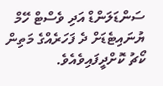ސަންޑަލަންޑް އަދި ވެސްޓް ހޭމް ޔުނައިޓެޑަށް ދެ ފަހަރެއްގެ މަތިން ކޯޗު ކޮށްދީފައިވެއެވެ.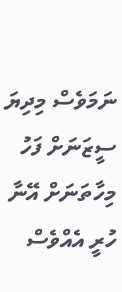ނަމަވެސް މިދިޔަ ސީޒަނަށް ފަހު މިހާތަނަށް އޭނާ ހުރީ އެއްވެސް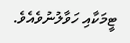ޓީމަކާއި ހަވާލުނުވެއެވެ.